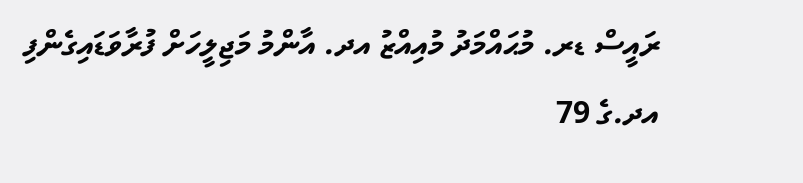ރައީސް ޑރ. މުޙައްމަދު މުއިއްޒު އދ. އާންމު މަޖިލީހަށް ފުރާވަޑައިގެންފި
އދ.ގެ 79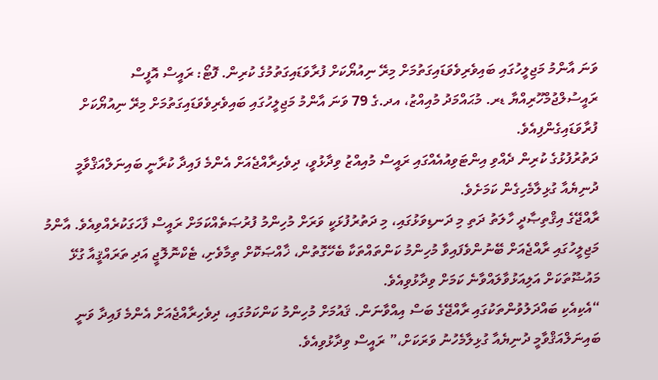ވަނަ އާންމު މަޖިލީހުގައި ބައިވެރިވެވަޑައިގަތުމަށް މިރޭ ނިއުޔޯކަށް ފުރާވަޑައިގަތުމުގެ ކުރިން. ފޮޓޯ: ރައީސް އޮފީސް
ރައީސުލްޖުމްހޫރިއްޔާ ޑރ. މުޙައްމަދު މުއިއްޒު، އދ.ގެ 79 ވަނަ އާންމު މަޖިލީހުގައި ބައިވެރިވެވަޑައިގަތުމަށް މިރޭ ނިއުޔޯކަށް ފުރާވަޑައިގެންފިއެވެ.
ދަތުރުފުޅުގެ ކުރިން ދެއްވި އިންޓަވިއުއެއްގައި ރައީސް މުއިއްޒު ވިދާޅުވީ، ދިވެހިރާއްޖެއަށް އެންމެ ފައިދާ ކުރާނީ ބައިނަލްއަޤްވާމީ ދުނިޔެއާ ގުޅިލާމެހިގެން ކަމަށެވެ.
ރާއްޖޭގެ އިޤްތިޞާދީ ހާލަތު ދަތި މި ދަނޑިވަޅުގައި، މި ދަތުރުފުޅަކީ ވަރަށް މުހިންމު ފުރުޞަތެއްކަމަށް ރައީސް ފާހަގަކުރެއްވިއެވެ. އާންމު މަޖިލީހުގައި ރާއްޖެއަށް ބޭނުންވެފައިވާ މުހިންމު ކަންތައްތަކާ ބެހޭގޮތުން، ޚާއްޞަކޮށް ތިމާވެށި، ޓެކްނޮލޮޖީ އަދި ތަރައްޤީއާ ގުޅޭ މައުޟޫތަކަށް އަލިއަޅުވާލައްވާނެ ކަމަށް ވިދާޅުވިއެވެ.
“އެކިއެކި ބައްދަލުވުންތަކުގައި ރާއްޖޭގެ ބަސް އިއްވާނަން. ޤައުމަށް މުހިންމު ކަންކަމުގައި، ދިވެހިރާއްޖެއަށް އެންމެ ފައިދާ ވަނީ ބައިނަލްއަޤްވާމީ ދުނިޔެއާ ގުޅިލާމެހުނު ވަރަކަށް،” ރައީސް ވިދާޅުވިއެވެ.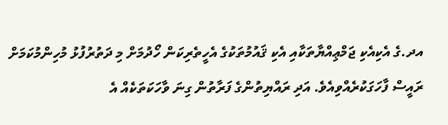އދ.ގެ އެކިއެކި ޖަމްޢިއްޔާތަކާއި އެކި ޤައުމުތަކުގެ އެހީތެރިކަން ހޯދުމަށް މި ދަތުރުފުޅު މުހިންމުކަމަށް ރައީސް ފާހަގަކުރެއްވިއެވެ. އަދި ރައްޔިތުންގެ ފަރާތުން ގިނަ ވާހަކަތަކެއް އެ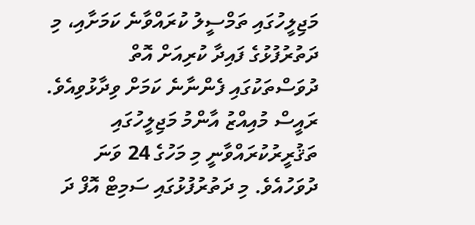މަޖިލީހުގައި ތަމްސީލު ކުރައްވާނެ ކަމަށާއި، މި ދަތުރުފުޅުގެ ފައިދާ ކުރިއަށް އޮތް ދުވަސްތަކުގައި ފެންނާނެ ކަމަށް ވިދާޅުވިއެވެ.
ރައީސް މުއިއްޒު އާންމު މަޖިލީހުގައި ތަޤުރީރުކުރައްވާނީ މި މަހުގެ 24 ވަނަ ދުވަހުއެވެ. މި ދަތުރުފުޅުގައި ސަމިޓް އޮފް ދަ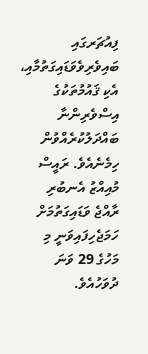ފިއުޗަރގައި ބައިވެރިވެވަޑައިގަތުމާއި، އެކި ޤައުމުތަކުގެ އިސްވެރިންނާ ބައްދަލުކުރެއްވުން ހިމެނެއެވެ. ރައީސް މުއިއްޒު އެނބުރި ރާއްޖެ ވަޑައިގަތުމަށް ހަމަޖެހިފައިވަނީ މި މަހުގެ 29 ވަނަ ދުވަހުއެވެ.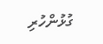ގުޅުންހުރި